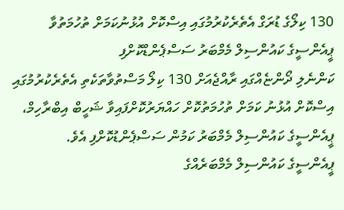130 ކިލޯގެ ޑުރަގް އެތެރެކުރުމުގައި އިސްކޮށް އުޅުނުކަމަށް ތުހުމަތުވާ ޕީއެންސީގެ ކައުންސިލް މެމްބަރު ސަސްޕެންޑްކޮށްފި
ކަންނެލި ދޯންޏެއްގައި ރާއްޖެއަށް 130 ކިލޯ މަސްތުވާތަކެތި އެތެރެކުރުމުގައި އިސްކޮށް އުޅުނު ކަމަށް ތުހުމަތުކޮށް ހައްޔަރުކޮށްފައިވާ ޝަހީބް އިބްރާހިމް، ޕީއެންސީގެ ކައުންސިލް މެމްބަރު ކަމުން ސަސްޕެންޑުކޮށްފި އެވެ.
ޕީއެންސީގެ ކައުންސިލް މެމްބަރެއްގެ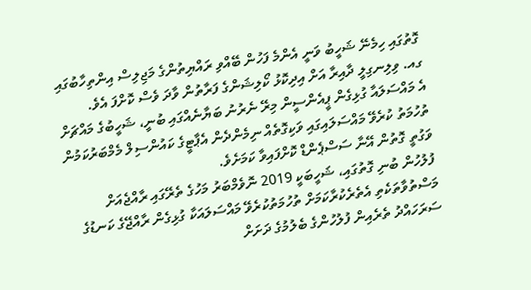ގޮތުގައި ހިމެނޭ ޝަހީބު ވަނީ އެންމެ ފަހުން ބޭއްވި ރައްޔިތުންގެ މަޖިލިސް އިންތިހާބުގައި ގއ. ވިލިނގިލީ ދާއިރާ އަށް އިދިކޮޅު ކޯލިޝަންގެ ފަރާތުން ވާދަ ވެސް ކޮށްފަ އެވެ.
އެ މައްސަލައާ ގުޅިގެން ޕީއެންސީން މިރޭ ނެރުނު ބަޔާނެއްގައި ބުނީ، ޝަހީބުގެ މައްޗަށް ތުހުމަތު ކުރެވޭ މައްސަލައިގައި ވަކިގޮތެއް ނިމެންދެން އެޕާޓީގެ ކައުންސިލް މެމްބަރުކަމުން ވަގުތީ ގޮތުން އޭނާ ސަސްޕެންޑް ކޮށްފައިވާ ކަމަށެވެ.
ފުލުހުން ބުނި ގޮތުގައި، ޝަހީބަކީ 2019 ނޮވެމްބަރު މަހުގެ ތެރޭގައި ރާއްޖެއަށް މަސްތުވާތަކެތި އެތެރެކުރާކަމަށް ތުހުމަތުކުރެވޭ މައްސަލައަކާ ގުޅިގެން ރާއްޖޭގެ ކަނޑުގެ ސަރަހައްދު ތެރެއިން ފުލުހުންގެ ބެލުމުގެ ދަށަށް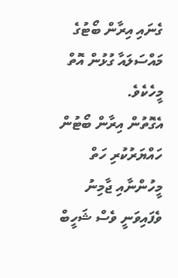ގެނައި އިރާން ބޯޓުގެ މައްސަލައާ ގުޅުން އޮތް މީހެކެވެ.
އެގޮތުން އިރާން ބޯޓުން ހައްޔަރުކުރި ހަތް މީހުންނާއި ޖާމިނު ވެފައިވަނީ ވެސް ޝަހީބް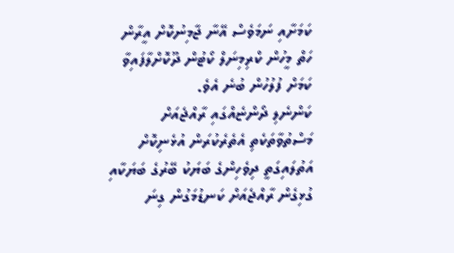ކަމަށާއި ނަމަވެސް އޭނާ ޖާމިނުކޮށް އީރާން ހަތް މީހުން ކްރިމިނަލް ކޯޓުން ދޫކޮށްލާފައިވާ ކަމަށް ފުލުހުން ބުނެ އެވެ.
ކަންނެލި ދޯންޏެއްގައި ރާއްޖެއަށް މަސްތުވާތަކެތި އެތެރެކުރަން އުޅެނިކޮށް އަތުލައިގަތީ ދިވެހިންގެ ބަޔަކު ބޭރުގެ ބަޔަކާއި ގުޅިގެން ރާއްޖެއަށް ކަނޑުމަގުން ގިނަ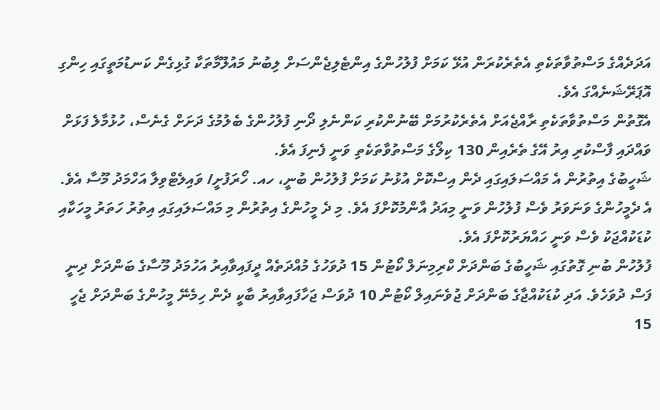އަދަދެއްގެ މަސްތުވާތަކެތި އެތެރެކުރަން އުޅޭ ކަމަށް ފުލުހުންގެ އިންޓެލިޖެންސަށް ލިބުނު މައުލޫމާތަކާ ގުޅިގެން ކަނޑުމަތީގައި ހިންގި އޮޕަރޭޝަނެއްގަ އެވެ.
އެގޮތުން މަސްތުވާތަކެތި ރާއްޖެއަށް އެތެރެކުރުމަށް ބޭނުންކުރި ކަންނެލި ދޯނި ފުލުހުންގެ ބެލުމުގެ ދަށަށް ގެނެސް، ހުޅުމާލެ ފަޅަށް ވައްދައި ފާސްކުރި އިރު އޭގެ ތެރެއިން 130 ކިލޯގެ މަސްތުވާތަކެތި ވަނީ ފެނިފަ އެވެ.
ޝަހީބުގެ އިތުރުން އެ މައްސަލައިގައި ދެން އިސްކޮށް އުޅުނު ކަމަށް ފުލުހުން ބުނީ، ހއ. ހޯރަފުށީ/ ވައިލެޓްވިލާ އަހްމަދު މޫސާ އެވެ. އެ ދެމީހުންގެ ވަނަވަރު ވެސް ފުލުހުން ވަނީ މިއަދު އާންމުކޮށްފަ އެވެ. މި ދެ މީހުންގެ އިތުރުން މި މައްސަލައިގައި އިތުރު ހަތަރު މީހަކާއި ކުޑަކުއްޖަކު ވެސް ވަނީ ހައްޔަރުކޮށްފަ އެވެ.
ފުލުހުން ބުނި ގޮތުގައި ޝަހީބުގެ ބަންދަށް ކްރިމިނަލް ކޯޓުން 15 ދުވަހުގެ މުއްދަތެއް ދީފައިވާއިރު އަހުމަދު މޫސާގެ ބަންދަށް ދިނީ ފަސް ދުވަހެވެ. އަދި ކުޑަކުއްޖާގެ ބަންދަށް ޖުވެނައިލް ކޯޓުން 10 ދުވަސް ޖަހާފައިވާއިރު ބާކީ ދެން ހިމެނޭ މީހުންގެ ބަންދަށް ޖެހީ 15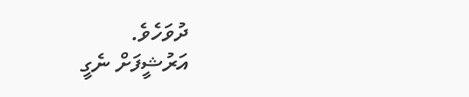ދުވަހެވެ.
އަރުޝީފަށް ނެގީ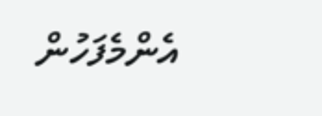އެންމެފަހުން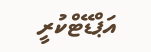އަޕްޑޭޓްކުރީ